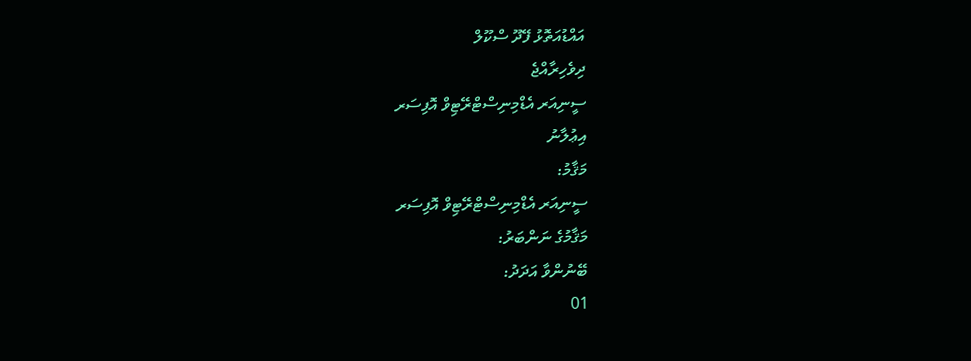އައްޑުއަތޮޅު ފޭދޫ ސްކޫލް
ދިވެހިރާއްޖެ
ސީނިއަރ އެޑްމިނިސްޓްރޭޓިވް އޮފިސަރ
އިޢުލާނު
މަޤާމު:
ސީނިއަރ އެޑްމިނިސްޓްރޭޓިވް އޮފިސަރ
މަޤާމުގެ ނަންބަރު:
ބޭނުންވާ އަދަދު:
01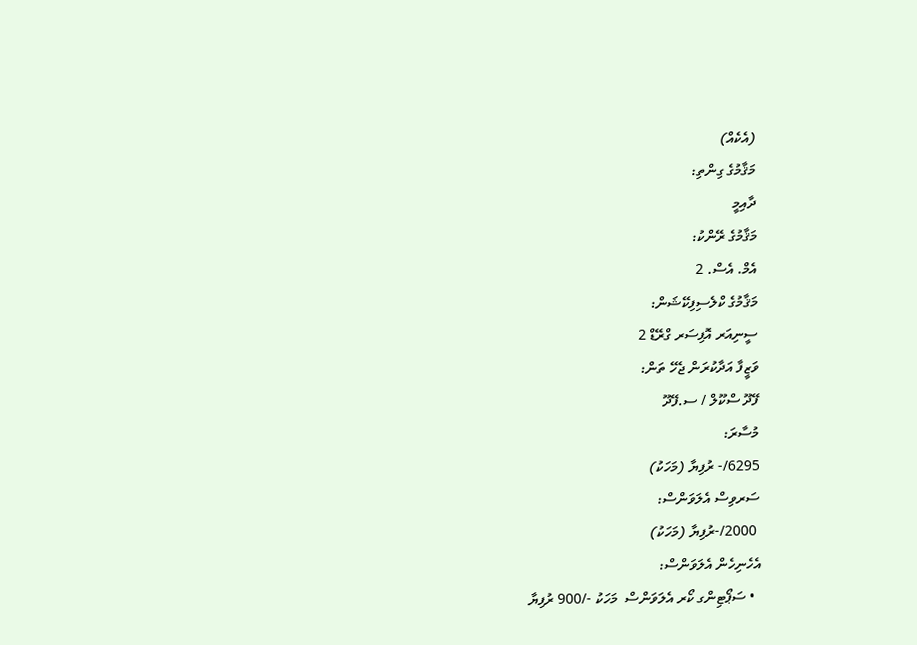(އެކެއް)
މަޤާމުގެ ގިންތި:
ދާއިމީ
މަޤާމުގެ ރޭންކު:
އެމް. އެސް. 2
މަޤާމުގެ ކްލެސިފިކޭޝަން:
ސީނިއަރ އޮފިސަރ ގްރޭޑް 2
ވަޒީފާ އަދާކުރަން ޖެހޭ ތަން:
ފޭދޫ ސްކޫލް / ސ.ފޭދޫ
މުސާރަ:
6295/- ރުފިޔާ (މަހަކު)
ސަރވިސް އެލަވަންސް:
 2000/-ރުފިޔާ (މަހަކު)
އެހެނިހެން އެލަވަންސް:
  • ސަޕޯޓިންގ ކޯރ އެލަވަންސް  މަހަކު -/900 ރުފިޔާ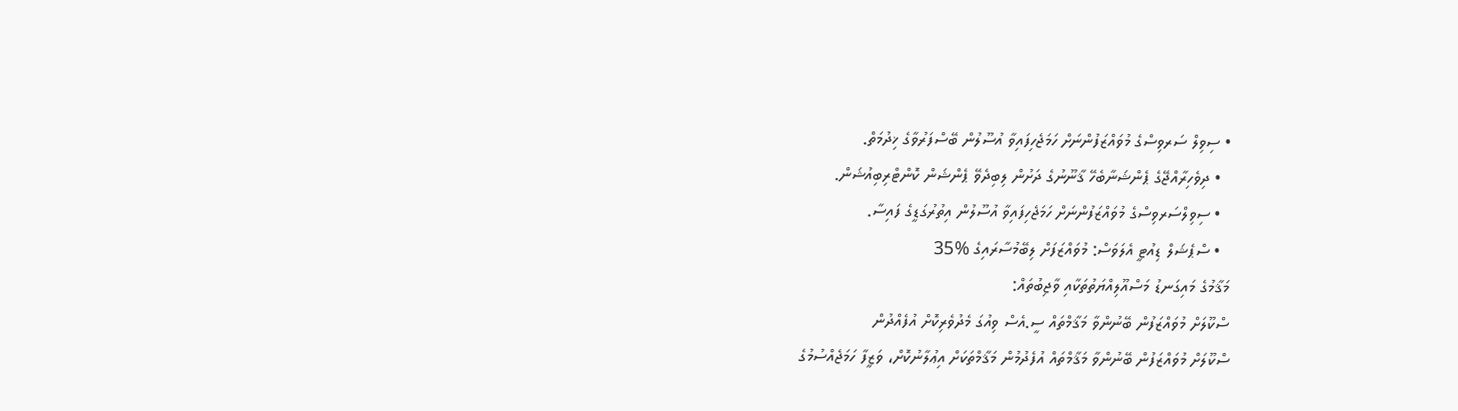• ސިވިލް ސަރވިސްގެ މުވައްޒަފުންނަށް ހަމަޖެހިފައިވާ އުސޫލުން ބޭސްފަރުވާގެ ޚިދުމަތް.
  • ދިވެހިރާއްޖޭގެ ޕެންޝަނާބެހޭ ޤާނޫނުގެ ދަށުން ލިބިދެވޭ ޕެންޝަން ކޮންޓްރިބިއުޝަން.
  • ސިވިލްސަރވިސްގެ މުވައްޒަފުންނަށް ހަމަޖެހިފައިވާ އުސޫލުން އިތުރުގަޑީގެ ފައިސާ.
  • ސްޕެޝަލް ޑިއުޓީ އެލަވަސް: މުވައްޒަފަށް ލިބޭމުސާރައިގެ %35
މަޤާމުގެ މައިގަނޑު މަސްއޫލިއްޔަތުތަކާއި ވާޖިބުތައް:
ސްކޫލަށް މުވައްޒަފުން ބޭނުންވާ މަޤާމްތައް ސީ.އެސް ވިއުގަ މެދުވެރިކޮށް އުފެއްދުން
ސްކޫލަށް މުވައްޒަފުން ބޭނުންވާ މަޤާމްތައް އުފެދުމުން މަޤާމްތަކަށް އިޢުލާނުކޮށް، ވަޒީފާ ހަމަޖެއްސުމުގެ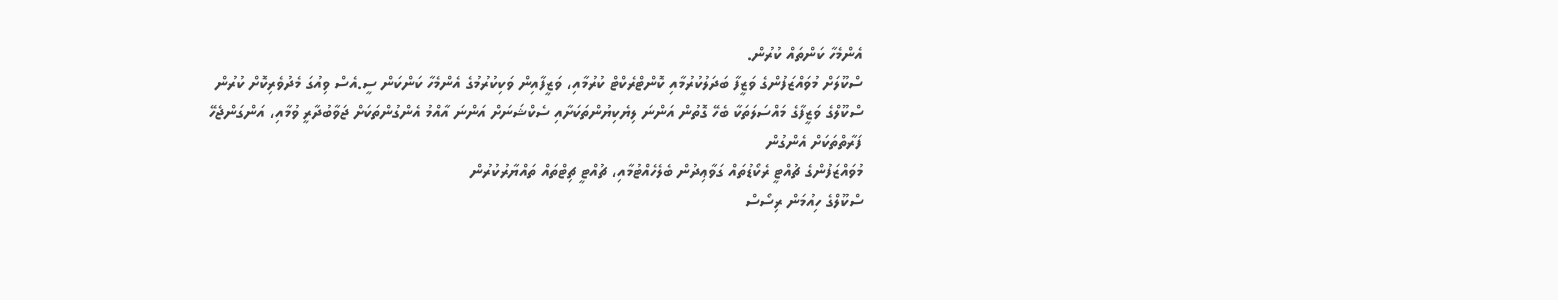އެންމެހާ ކަންތައް ކުރުން.
ސްކޫލަށް މުވައްޒަފުންގެ ވަޒީފާ ބަދަލުކުރުމާއި ކޮންޓްރެކްޓް ކުރުމާއި، ވަޒީފާއިން ވަކިކުރުމުގެ އެންމެހާ ކަންކަން ސީ.އެސް ވިއުގަ މެދުވެރިކޮށް ކުރުން
ސްކޫލްގެ ވަޒީފާގެ މައްސަލަތަކާ ބެހޭ ގޮތުން އަންނަ ލިޔެކިޔުންތަކަށާއި ސެކްޝަނަށް އަންނަ އާއްމު އެންގުންތަކަށް ޖަވާބުދާރީ ވުމާއި، އަންގަންޖެހޭ ފަރާތްތަކަށް އެންގުން
މުވައްޒަފުންގެ ޗުއްޓީ ރެކޯޑުތައް ގަވާޢިދުން ބެލެހެއްޓުމާއި، ޗުއްޓީ ޗިޓްތައް ތައްޔާރުކުރުން
ސްކޫލްގެ ހިއުމަން ރިސޯސް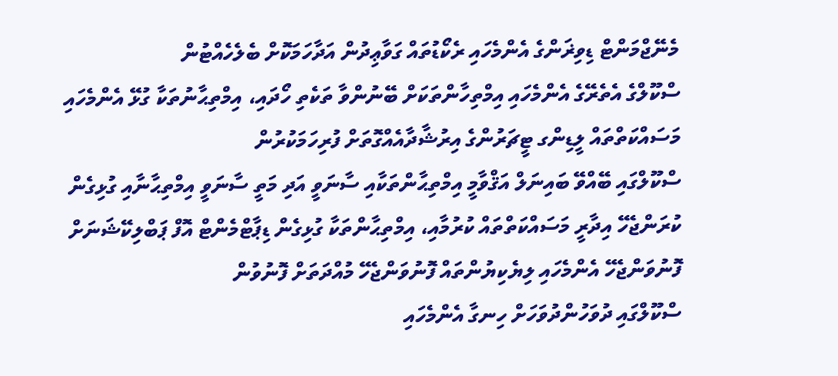މެނޭޖްމަންޓް ޑިވިޜަންގެ އެންމެހައި ރެކޯޑުތައް ގަވާޢިދުން އަދާހަމަކޮށް ބެލެހެއްޓުން
ސްކޫލްގެ އެތެރޭގެ އެންމެހައި އިމްތިހާންތަކަށް ބޭނުންވާ ތަކެތި ހޯދައި، އިމްތިޙާނުތަކާ ގުޅޭ އެންމެހައި މަސައްކަތްތައް ލީޑިންގ ޓީޗަރުންގެ އިރުޝާދާއެއްގޮތަށް ފުރިހަމަކުރުން
ސްކޫލްގައި ބޭއްވޭ ބައިނަލް އަޤްވާމީ އިމްތިޙާންތަކާއި ސާނަވީ އަދި މަތީ ސާނަވީ އިމްތިޙާނާއި ގުޅިގެން ކުރަންޖެހޭ އިދާރީ މަސައްކަތްތައް ކުރުމާއި، އިމްތިޙާންތަކާ ގުޅިގެން ޑިޕާޓްމެންޓް އޮފް ޕަބްލިކޭޝަނަށް ފޮނުވަންޖެހޭ އެންމެހައި ލިޔެކިޔުންތައް ފޮނުވަންޖެހޭ މުއްދަތަށް ފޮނުވުން
ސްކޫލްގައި ދުވަހުންދުވަހަށް ހިނގާ އެންމެހައި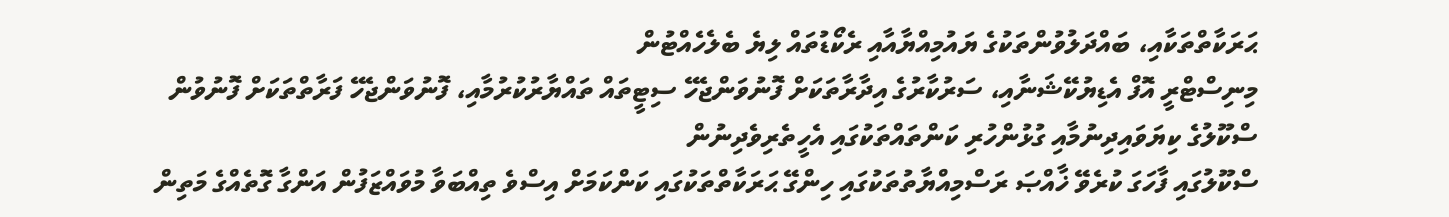ޙަރަކާތްތަކާއި، ބައްދަލުވުންތަކުގެ ޔައުމިއްޔާއާއި ރެކޯޑުތައް ލިޔެ ބެލެހެއްޓުން
މިނިސްޓްރީ އޮފް އެޑިޔުކޭޝަނާއި، ސަރުކާރުގެ އިދާރާތަކަށް ފޮނުވަންޖެހޭ ސިޓީތައް ތައްޔާރުކުރުމާއި، ފޮނުވަންޖެހޭ ފަރާތްތަކަށް ފޮނުވުން
ސްކޫލުގެ ކިޔަވައިދިނުމާއި ގުޅުންހުރި ކަންތައްތަކުގައި އެހީތެރިވެދިނުން
ސްކޫލުގައި ފާހަގަ ކުރެވޭ ޚާއްޞަ ރަސްމިއްޔާތުތަކުގައި ހިންގޭ ޙަރަކާތްތަކުގައި ކަންކަމަށް އިސްވެ ތިއްބަވާ މުވައްޒަފުން އަންގާ ގޮތެއްގެ މަތިން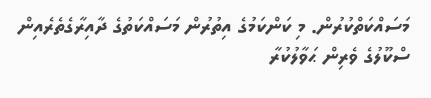މަސައްކަތްކުރުން. މި ކަންކަމުގެ އިތުރުން މަސައްކަތުގެ ދާއިރާގެތެރެއިން ސްކޫލުގެ ވެރިން ޙަވާލުކުރާ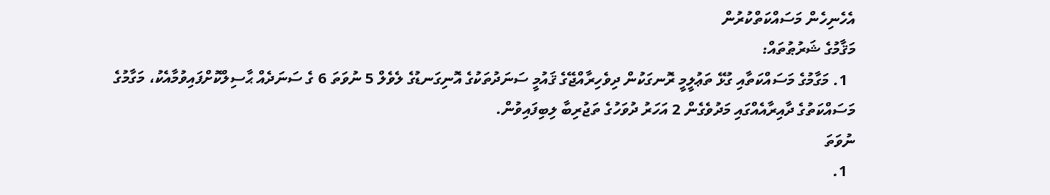އެހެނިހެން މަސައްކަތްކުރުން
މަޤާމުގެ ޝަރުޠުތައް:
  1. މަގާމުގެ މަސައްކަތާއި ގުޅޭ ތަޢުލީމީ ރޮނގަކުން ދިވެހިރާއްޖޭގެ ޤައުމީ ސަނަދުތަކުގެ އޮނިގަނޑުގެ ލެވެލް 5 ނުވަތަ 6 ގެ ސަނަދެއް ޙާސިލްކޮށްފައިވުމާއެކު، މަގާމުގެ މަސައްކަތުގެ ދާއިރާއެއްގައި މަދުވެގެން 2 އަހަރު ދުވަހުގެ ތަޖުރިބާ ލިބިފައިވުން.
ނުވަތަ
  1.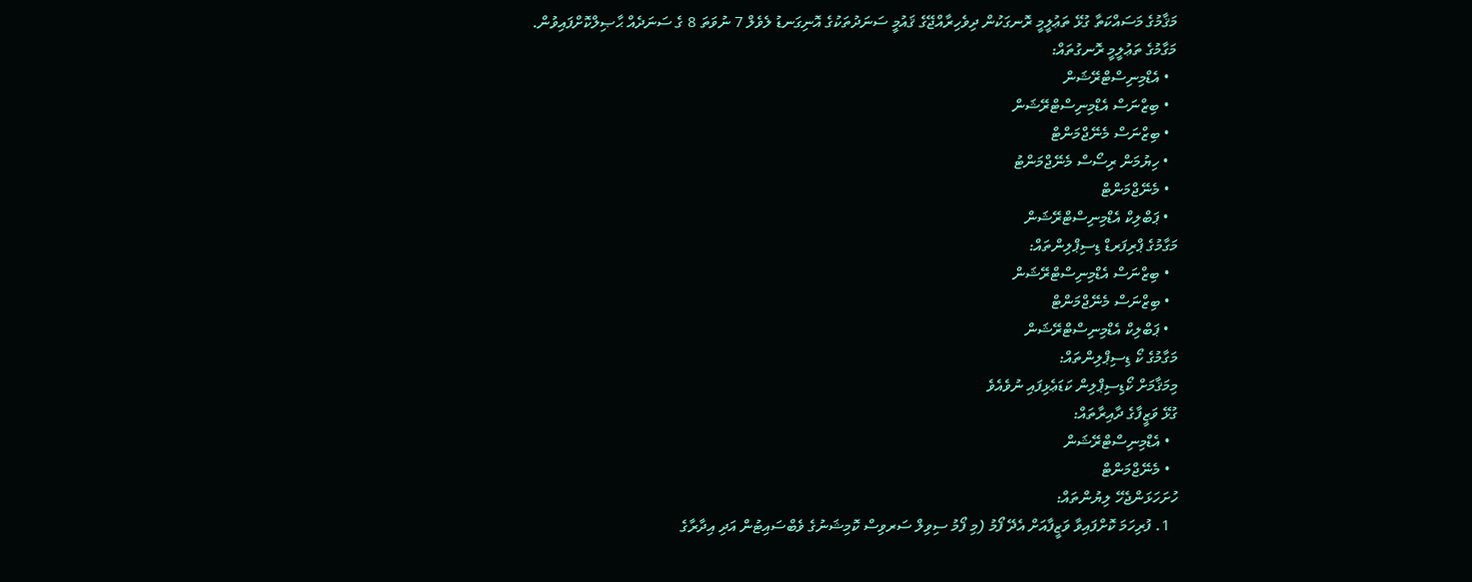މަޤާމުގެ މަސައްކަތާ ގުޅޭ ތަޢުލީމީ ރޮނގަކުން ދިވެހިރާއްޖޭގެ ޤައުމީ ސަނަދުތަކުގެ އޮނިގަނޑު ލެވެލް 7 ނުވަތަ 8 ގެ ސަނަދެއް ޙާޞިލްކޮށްފައިވުން.
މަގާމުގެ ތަޢުލީމީ ރޮނގުތައް:
  • އެޑްމިނިސްޓްރޭޝަން
  • ބިޒްނަސް އެޑްމިނިސްޓްރޭޝަން
  • ބިޒްނަސް މެނޭޖްމަންޓް
  • ހިޔުމަން ރިސޯސް މެނޭޖްމަންޓު
  • މެނޭޖްމަންޓް
  • ޕަބްލިކް އެޑްމިނިސްޓްރޭޝަން
މަގާމުގެ ޕްރިފަރޑް ޑިސިޕްލިންތައް:
  • ބިޒްނަސް އެޑްމިނިސްޓްރޭޝަން
  • ބިޒްނަސް މެނޭޖްމަންޓް
  • ޕަބްލިކް އެޑްމިނިސްޓްރޭޝަން
މަގާމުގެ ކޯ ޑިސިޕްލިންތައް:
މިމަޤާމަށް ކޯޑިސިޕްލިން ކަޑަޢެޅިފައި ނުވެއެވެ
ގުޅޭ ވަޒީފާގެ ދާއިރާތައް:
  • އެޑްމިނިސްޓްރޭޝަން
  • މެނޭޖްމަންޓް
ހުށަހަޅަންޖެހޭ ލިޔުންތައް:
  1. ފުރިހަމަ ކޮށްފައިވާ ވަޒީފާއަށް އެދޭ ފޯމު (މި ފޯމު ސިވިލް ސަރވިސް ކޮމިޝަނުގެ ވެބްސައިޓުން އަދި އިދާރާގެ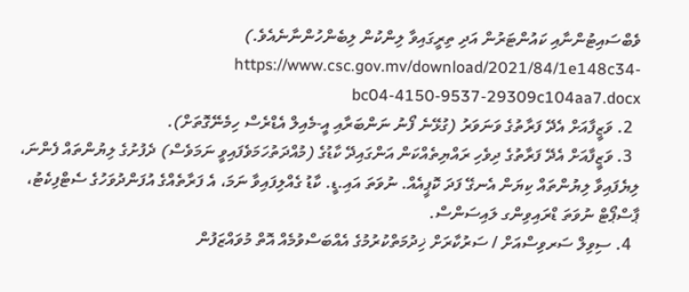ވެބްސައިޓުންނާއި ކައުންޓަރުން އަދި ތިރީގައިވާ ލިންކުން ލިބެންހުންނާނެއެވެ.)  https://www.csc.gov.mv/download/2021/84/1e148c34-bc04-4150-9537-29309c104aa7.docx
  2. ވަޒީފާއަށް އެދޭ ފަރާތުގެ ވަނަވަރު (ގުޅޭނެ ފޯނު ނަންބަރާއި އީ-މެއިލް އެޑްރެސް ހިމެނޭގޮތަށް).
  3. ވަޒީފާއަށް އެދޭ ފަރާތުގެ ދިވެހި ރައްޔިތެއްކަން އަންގައިދޭ ކާޑުގެ (މުއްދަތުހަމަވެފައިވީ ނަމަވެސް) ދެފުށުގެ ލިޔުންތައް ފެންނަ، ލިޔެފައިވާ ލިޔުންތައް ކިޔަން އެނގޭ ފަދަ ކޮޕީއެއް. ނުވަތަ އައި.ޑީ. ކާޑު ގެއްލިފައިވާ ނަމަ، އެ ފަރާތެއްގެ އުފަންދުވަހުގެ ސެޓްފިކެޓު، ޕާސްޕޯޓް ނުވަތަ ޑްރައިވިންގ ލައިސަންސް.
  4. ސިވިލް ސަރވިސްއަށް / ސަރުކާރަށް ޚިދުމަތްކުރުމުގެ އެއްބަސްވުމެއް އޮތް މުވައްޒަފުން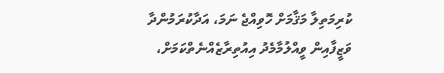ކުރިމަތިލާ މަޤާމަށް ހޮވިއްޖެ ނަމަ، އަދާކުރަމުންދާ ވަޒީފާއިން ވީއްލުމާމެދު އިއުތިރާޒެއްނެތްކަމަށް،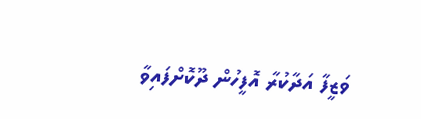ވަޒީފާ އަދާކުރާ އޮފީހުން ދޫކޮށްފައިވާ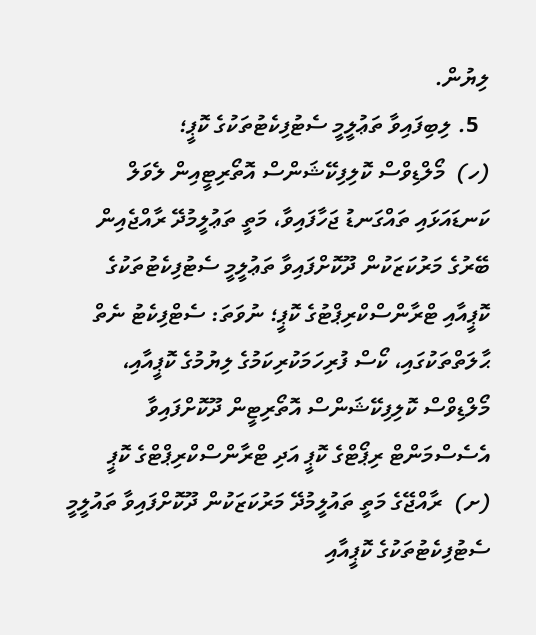ލިޔުން.
  5. ލިބިފައިވާ ތަޢުލީމީ ސެޓުފިކެޓުތަކުގެ ކޮޕީ؛
(ހ)  މޯލްޑިވްސް ކޮލިފިކޭޝަންސް އޮތޯރިޓީއިން ލެވަލް ކަނޑައަޅައި ތައްގަނޑު ޖަހާފައިވާ، މަތީ ތަޢުލީމުދޭ ރާއްޖެއިން ބޭރުގެ މަރުކަޒަކުން ދޫކޮށްފައިވާ ތަޢުލީމީ ސެޓުފިކެޓުތަކުގެ ކޮޕީއާއި ޓްރާންސްކްރިޕްޓުގެ ކޮޕީ؛ ނުވަތަ: ސެޓްފިކެޓު ނެތް ޙާލަތްތަކުގައި، ކޯސް ފުރިހަމަކުރިކަމުގެ ލިޔުމުގެ ކޮޕީއާއި، މޯލްޑިވްސް ކޮލިފިކޭޝަންސް އޮތޯރިޓީން ދޫކޮށްފައިވާ އެސެސްމަންޓް ރިޕޯޓްގެ ކޮޕީ އަދި ޓްރާންސްކްރިޕްޓްގެ ކޮޕީ
(ށ)  ރާއްޖޭގެ މަތީ ތައުލީމުދޭ މަރުކަޒަކުން ދޫކޮށްފައިވާ ތައުލީމީ ސެޓުފިކެޓުތަކުގެ ކޮޕީއާއި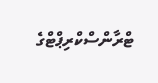ޓްރާންސްކްރިޕްޓްގެ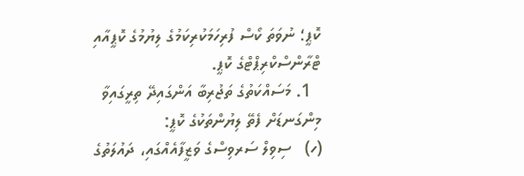ކޮޕީ؛ ނުވަތަ ކޯސް ފުރިހަމަކުރިކަމުގެ ލިޔުމުގެ ކޮޕީއާއި ޓްރާންސްކްރިޕްޓްގެ ކޮޕީ.
  1. މަސައްކަތުގެ ތަޖުރިބާ އަންގައިދޭ ތިރީގައިވާ މިންގަނޑަށް ފެތޭ ލިޔުންތަކުގެ ކޮޕީ:
(ހ)   ސިވިލް ސަރވިސްގެ ވަޒީފާއެއްގައި، ދައުލަތުގެ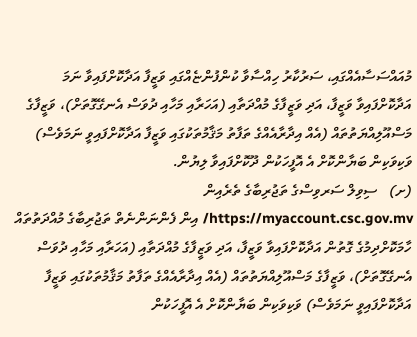މުއައްސަސާއެއްގައި، ސަރުކާރު ހިއްސާވާ ކުންފުންޏެއްގައި ވަޒީފާ އަދާކޮށްފައިވާ ނަމަ އަދާކޮށްފައިވާ ވަޒީފާ، އަދި ވަޒީފާގެ މުއްދަތާއި (އަހަރާއި މަހާއި ދުވަސް އެނގޭގޮތަށް)، ވަޒީފާގެ މަސްއޫލިއްޔަތުތައް (އެއް އިދާރާއެއްގެ ތަފާތު މަޤާމުތަކުގައި ވަޒީފާ އަދާކޮށްފައިވީ ނަމަވެސް) ވަކިވަކިން ބަޔާންކޮށް އެ އޮފީހަކުން ދޫކޮށްފައިވާ ލިޔުން.
(ށ)   ސިވިލް ސަރވިސްގެ ތަޖުރިބާގެ ތެރެއިން https://myaccount.csc.gov.mv/ އިން ފެންނަންނެތް ތަޖުރިބާގެ މުއްދަތުތައް ހާމަކޮށްދިމުގެ ގޮތުން އަދާކޮށްފައިވާ ވަޒީފާ، އަދި ވަޒީފާގެ މުއްދަތާއި (އަހަރާއި މަހާއި ދުވަސް އެނގޭގޮތަށް)، ވަޒީފާގެ މަސްއޫލިއްޔަތުތައް (އެއް އިދާރާއެއްގެ ތަފާތު މަޤާމުތަކުގައި ވަޒީފާ އަދާކޮށްފައިވީ ނަމަވެސް) ވަކިވަކިން ބަޔާންކޮށް އެ އޮފީހަކުން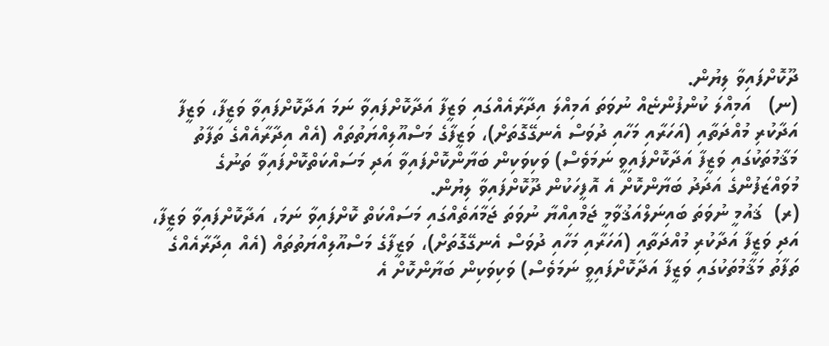ދޫކޮށްފައިވާ ލިޔުން.
(ނ)   އަމިއްލަ ކުންފުންޏެއް ނުވަތަ އަމިއްލަ އިދާރާއެއްގައި ވަޒީފާ އަދާކޮށްފައިވާ ނަމަ އަދާކޮށްފައިވާ ވަޒީފާ، ވަޒީފާ އަދާކުރި މުއްދަތާއި (އަހަރާއި މަހާއި ދުވަސް އެނގޭގޮތަށް)، ވަޒީފާގެ މަސްއޫލިއްޔަތުތައް (އެއް އިދާރާއެއްގެ ތަފާތު މަޤާމުތަކުގައި ވަޒީފާ އަދާކޮށްފައިވީ ނަމަވެސް) ވަކިވަކިން ބަޔާންކޮށްފައިވާ އަދި މަސައްކަތްކޮށްފައިވާ ތަނުގެ މުވައްޒަފުންގެ އަދަދު ބަޔާންކޮށް އެ އޮފީހަކުން ދޫކޮށްފައިވާ ލިޔުން.
(ރ)  ޤައުމީ ނުވަތަ ބައިނަލްއަޤުވާމީ ޖަމްއިއްޔާ ނުވަތަ ޖަމާއަތެއްގައި މަސައްކަތް ކޮށްފައިވާ ނަމަ، އަދާކޮށްފައިވާ ވަޒީފާ، އަދި ވަޒީފާ އަދާކުރި މުއްދަތާއި (އަހަރާއި މަހާއި ދުވަސް އެނގޭގޮތަށް)، ވަޒީފާގެ މަސްއޫލިއްޔަތުތައް (އެއް އިދާރާއެއްގެ ތަފާތު މަޤާމުތަކުގައި ވަޒީފާ އަދާކޮށްފައިވީ ނަމަވެސް) ވަކިވަކިން ބަޔާންކޮށް އެ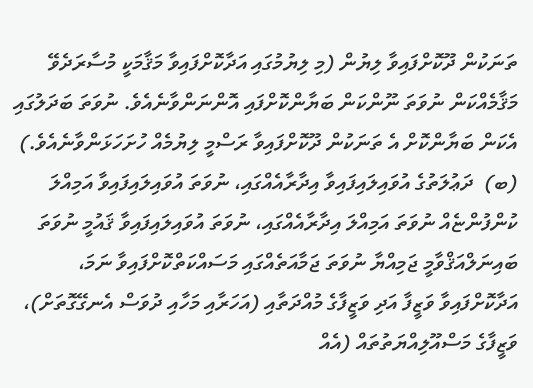ތަނަކުން ދޫކޮށްފައިވާ ލިޔުން (މި ލިޔުމުގައި އަދާކޮށްފައިވާ މަޤާމަކީ މުސާރަދެވޭ މަޤާމެއްކަން ނުވަތަ ނޫންކަން ބަޔާންކޮށްފައި އޮންނަންވާނެއެވެ. ނުވަތަ ބަދަލުގައި އެކަން ބަޔާންކޮށް އެ ތަނަކުން ދޫކޮށްފައިވާ ރަސްމީ ލިޔުމެއް ހުށަހަޅަންވާނެއެވެ.)
(ބ)  ދަޢުލަތުގެ އުވައިލައިފައިވާ އިދާރާއެއްގައި، ނުވަތަ އުވައިލައިފައިވާ އަމިއްލަ ކުންފުންޏެއް ނުވަތަ އަމިއްލަ އިދާރާއެއްގައި، ނުވަތަ އުވައިލައިފައިވާ ޤައުމީ ނުވަތަ ބައިނަލްއަޤްވާމީ ޖަމިއްޔާ ނުވަތަ ޖަމާއަތެއްގައި މަސައްކަތްކޮށްފައިވާ ނަމަ، އަދާކޮށްފައިވާ ވަޒީފާ އަދި ވަޒީފާގެ މުއްދަތާއި (އަހަރާއި މަހާއި ދުވަސް އެނގޭގޮތަށް)، ވަޒީފާގެ މަސްއޫލިއްޔަތުތައް (އެއް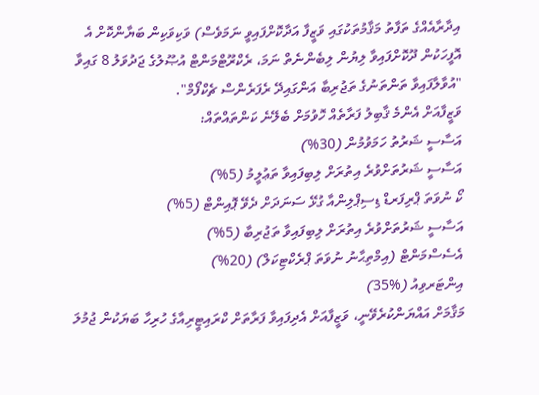އިދާރާއެއްގެ ތަފާތު މަޤާމުތަކުގައި ވަޒީފާ އަދާކޮށްފައިވީ ނަމަވެސް) ވަކިވަކިން ބަޔާންކޮށް އެ އޮފީހަކުން ދޫކޮށްފައިވާ ލިޔުން ލިބެންނެތް ނަމަ، ރެކްރޫޓްމަންޓް އުޞޫލުގެ ޖަދުވަލު 8 ގައިވާ "އުވާލާފައިވާ ތަންތަނުގެ ތަޖުރިބާ އަންގައިދޭ ރެފަރެންސް ޗެކްފޯމް".
ވަޒީފާއަށް އެންމެ ޤާބިލު ފަރާތެއް ހޮވުމަށް ބެލޭނެ ކަންތައްތައް:
އަސާސީ ޝަރުތު ހަމަވުމުން (30%)
އަސާސީ ޝަރުތަށްވުރެ އިތުރަށް ލިބިފައިވާ ތަޢުލީމު (5%)
ކޯ ނުވަތަ ޕްރިފަރޑް ޑިސިޕްލިންއާ ގުޅޭ ސަނަދަށް ދެވޭ ޕޮއިންޓް (5%)
އަސާސީ ޝަރުތަށްވުރެ އިތުރަށް ލިބިފައިވާ ތަޖުރިބާ (5%)
އެސެސްމަންޓް (އިމްތިޙާނު ނުވަތަ ޕްރެކްޓިކަލް) (20%)
އިންޓަރވިއު (%35)
މަޤާމަށް އައްޔަންކުރެވޭނީ، ވަޒީފާއަށް އެދިފައިވާ ފަރާތަށް ކްރައިޓީރިއާގެ ހުރިހާ ބަޔަކުން ޖުމުލަ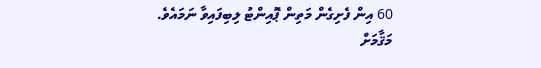60 އިން ފެށިގެން މަތިން ޕޮއިންޓު ލިބިފައިވާ ނަމައެވެ.
މަޤާމަށް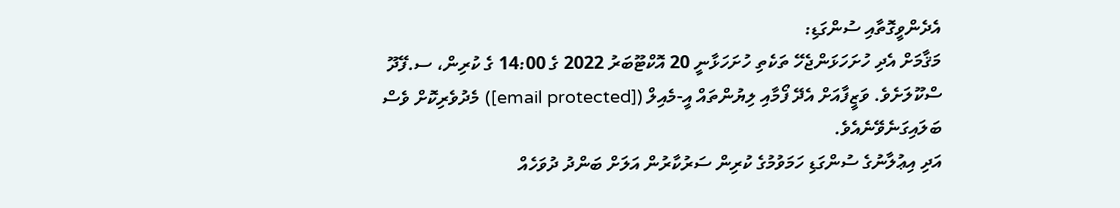އެދެންވީގޮތާއި ސުންގަޑި:
މަޤާމަށް އެދި ހުށަހަޅަންޖެހޭ ތަކެތި ހުށަހަޅާނީ 20 އޮކްޓޫބަރު 2022 ގެ 14:00 ގެ ކުރިން، ސ.ފޭދޫ ސްކޫލަށެވެ. ވަޒީފާއަށް އެދޭ ފޯމާއި ލިޔުންތައް އީ-މެއިލް ([email protected]) މެދުވެރިކޮށް ވެސް ބަލައިގަނެވޭނެއެވެ.
އަދި އިޢުލާނުގެ ސުންގަޑި ހަމަވުމުގެ ކުރިން ސަރުކާރުން އަލަށް ބަންދު ދުވަހެއް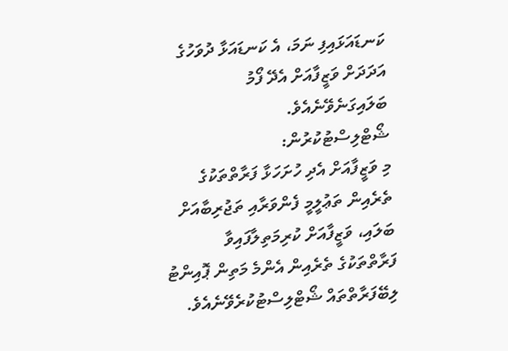ކަނޑައަޅައިފި ނަމަ، އެ ކަނޑައަޅާ ދުވަހުގެ އަދަދަށް ވަޒީފާއަށް އެދޭ ފޯމު ބަލައިގަނެވޭނެއެވެ.
ޝޯޓްލިސްޓުކުރުން:
މި ވަޒީފާއަށް އެދި ހުށަހަޅާ ފަރާތްތަކުގެ ތެރެއިން ތަޢުލީމީ ފެންވަރާއި ތަޖުރިބާއަށް ބަލައި، ވަޒީފާއަށް ކުރިމަތިލާފައިވާ ފަރާތްތަކުގެ ތެރެއިން އެންމެ މަތިން ޕޮއިންޓު ލިބޭފަރާތްތައް ޝޯޓްލިސްޓުކުރެވޭނެއެވެ.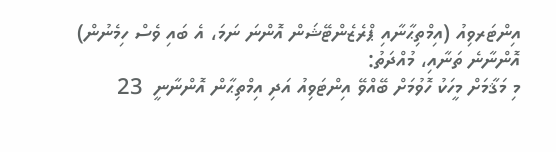އިންޓަރވިއު (އިމްތިޙާނާއި ޕްރެޒެންޓޭޝަން އޮންނަ ނަމަ، އެ ބައި ވެސް ހިމެނުން) އޮންނާނެ ތަނާއި، މުއްދަތު:
މި މަޤާމަށް މީހަކު ހޮވުމަށް ބޭއްވޭ އިންޓަވިއު އަދި އިމްތިޙާން އޮންނާނީ  23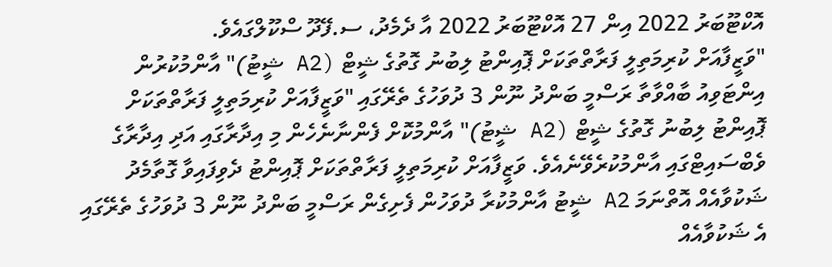އޮކްޓޫބަރު 2022 އިން 27 އޮކްޓޫބަރު 2022 އާ ދެމެދު، ސ.ފޭދޫ ސްކޫލްގައެވެ.
"ވަޒީފާއަށް ކުރިމަތިލީ ފަރާތްތަކަށް ޕޮއިންޓު ލިބުނު ގޮތުގެ ޝީޓް (A2 ޝީޓު)" އާންމުކުރުން
އިންޓަވިއު ބާއްވާތާ ރަސްމީ ބަންދު ނޫން 3 ދުވަހުގެ ތެރޭގައި "ވަޒީފާއަށް ކުރިމަތިލީ ފަރާތްތަކަށް ޕޮއިންޓު ލިބުނު ގޮތުގެ ޝީޓް (A2 ޝީޓު)" އާންމުކޮށް ފެންނާނެހެން މި އިދާރާގައި އަދި އިދާރާގެ ވެބްސައިޓްގައި އާންމުކުރެވޭނެއެވެ. ވަޒީފާއަށް ކުރިމަތިލީ ފަރާތްތަކަށް ޕޮއިންޓު ދެވިފައިވާ ގޮތާމެދު ޝަކުވާއެއް އޮތްނަމަ A2 ޝީޓު އާންމުކުރާ ދުވަހުން ފެށިގެން ރަސްމީ ބަންދު ނޫން 3 ދުވަހުގެ ތެރޭގައި އެ ޝަކުވާއެއް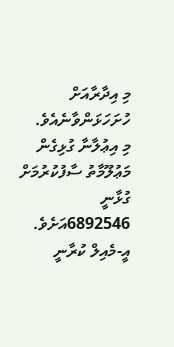މި އިދާރާއަށް ހުށަހަޅަންވާނެއެވެ.
މި އިޢުލާނާ ގުޅިގެން މަޢުލޫމާތު ސާފުކުރުމަށް ގުޅާނީ 6892546އަށެވެ. އީ-މެއިލް ކުރާނީ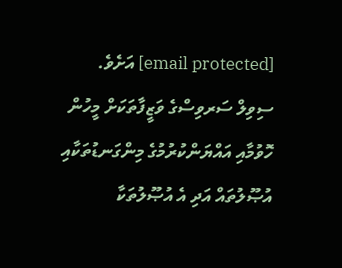[email protected] އަށެވެ.
ސިވިލް ސަރވިސްގެ ވަޒީފާތަކަށް މީހުން ހޮވުމާއި އައްޔަންކުރުމުގެ މިންގަނޑުތަކާއި އުޞޫލުތައް އަދި އެ އުޞޫލުތަކާ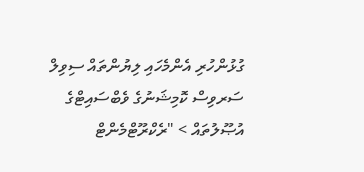ގުޅުންހުރި އެންމެހައި ލިޔުންތައް ސިވިލް ސަރވިސް ކޮމިޝަނުގެ ވެބްސައިޓްގެ އުޞޫލުތައް > "ރެކްރޫޓްމެންޓް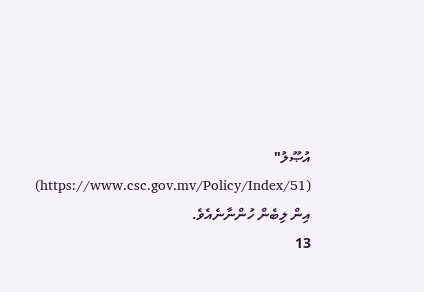އުޞޫލު" (https://www.csc.gov.mv/Policy/Index/51) އިން ލިބެން ހުންނާނެއެވެ.
13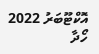އޮކްޓޫބަރު 2022
ހޯދާ